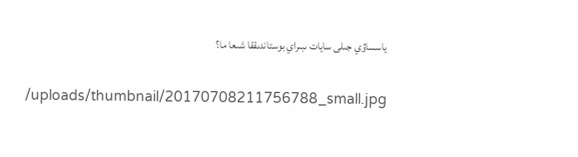ياسساۋي جىلى سايات ىبىراي بوستاندىققا شىعا ما؟

/uploads/thumbnail/20170708211756788_small.jpg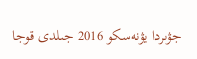جۋىردا يۋنەسكو 2016 جىلدى قوجا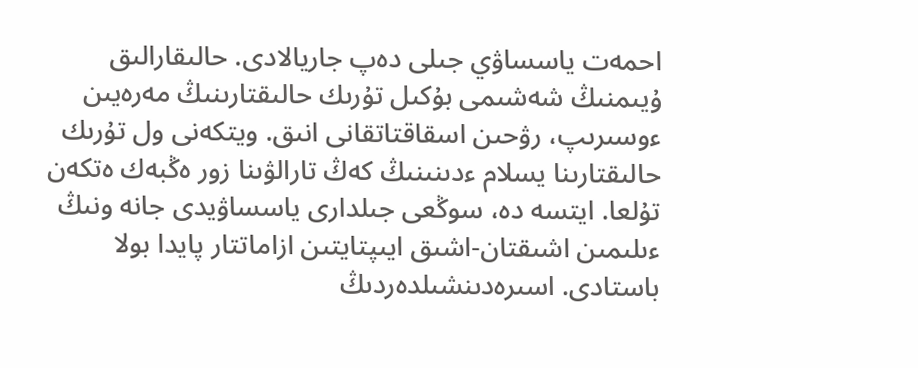احمەت ياسساۋي جىلى دەپ جاريالادى. حالىقارالىق ۇيىمنىڭ شەشىمى بۇكىل تۇرىك حالىقتارىنىڭ مەرەيىن ءوسىرىپ، رۋحىن اسقاقتاتقانى انىق. ويتكەنى ول تۇرىك حالىقتارىنا يسلام ءدىنىنىڭ كەڭ تارالۋىنا زور ەڭبەك ەتكەن تۇلعا. ايتسە دە، سوڭعى جىلدارى ياسساۋيدى جانە ونىڭ ءىلىمىن اشىقتان-اشىق ايىپتايتىن ازاماتتار پايدا بولا باستادى. اسىرەدىنشىلدەردىڭ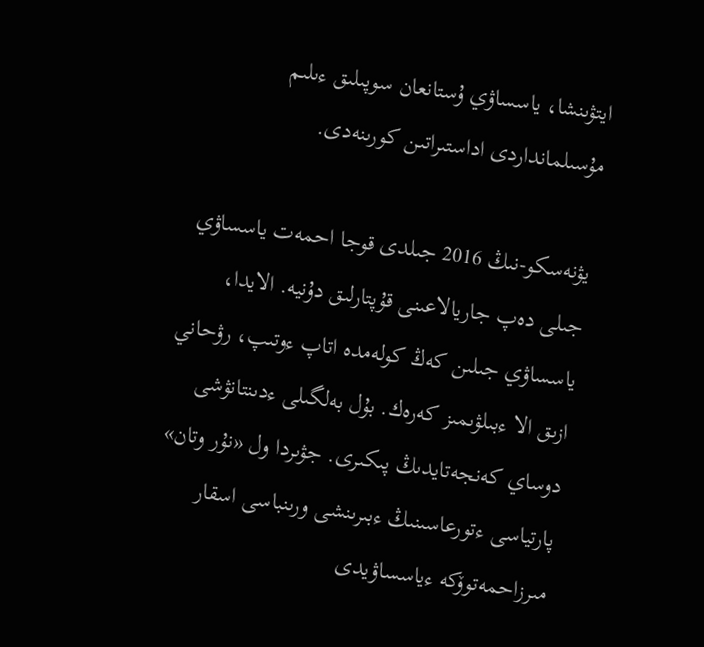ايتۋىنشا، ياسساۋي ۇستانعان سوپىلىق ءىلىم مۇسىلمانداردى اداستىراتىن كورىنەدى.

يۋنەسكو-نىڭ 2016 جىلدى قوجا احمەت ياسساۋي جىلى دەپ جاريالاعىنى قۇپتارلىق دۇنيە. الايدا، ياسساۋي جىلىن كەڭ كولەمدە اتاپ ءوتىپ، رۋحاني ازىق الا ءبىلۋىمىز كەرەك. بۇل بەلگىلى ءدىنتانۋشى دوساي كەنجەتايدىڭ پىكىرى. جۋىردا ول «نۇر وتان» پارتياسى ءتورعاسىنىڭ ءبىرىنشى ورىنباسى اسقار مىرزاحمەتوۆكە ءياسساۋيدى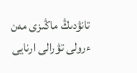تانۋدىڭ ماڭىزى مەن ءرولى تۋرالى ارنايى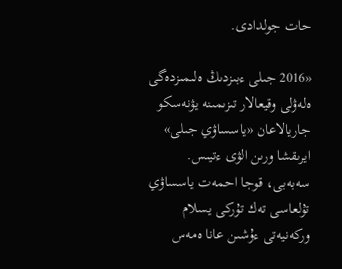حات جولدادى.

«2016 جىلى ءبىزدىڭ ەلىمىزدەگى ەلەۋلى وقيعالار تىزىمىنە يۋنەسكو جاريالاعان «ياسساۋي جىلى» ايرىقشا ورىن الۋى ءتيىس. سەبەبى، قوجا احمەت ياسساۋي تۇلعاسى تەك تۇركى يسلام وركەنيەتى ءۇشىن عانا ەمەس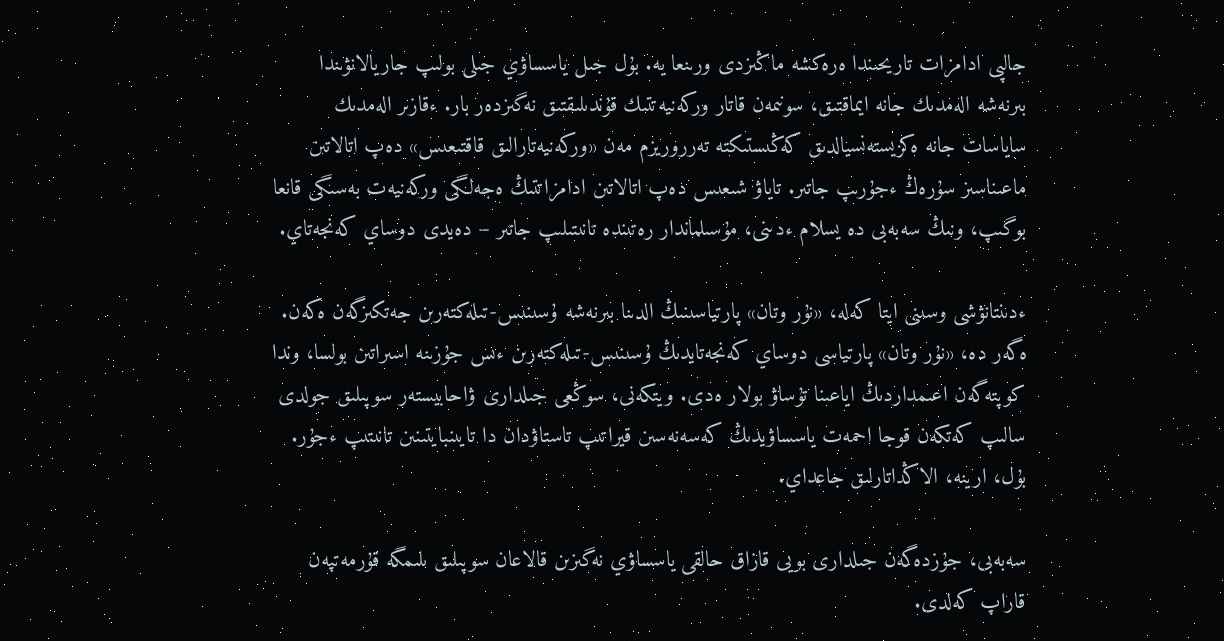جالپى ادامزات تاريحىندا ەرەكشە ماڭىزدى ورىنعا يە. بۇل جىل ياسساۋي جىلى بولىپ جاريالانۋىندا بىرنەشە الەمدىك جانە ايماقتىق، سونىمەن قاتار وركەنيەتتىك قۇندىلىقتىق نەگىزدەر بار. ءقازىر الەمدىك ساياسات جانە ەكزيستەنسيالدىق كەڭىستىكتە تەرروريزم مەن «وركەنيەتارالىق قاقتىعىس» دەپ اتالاتىن ماعىناسىز سۇرەڭ ءجۇرىپ جاتىر. تاياۋ شىعىس دەپ اتالاتىن ادامزاتتىڭ ەجەلگى وركەنيەت بەسىگى قانعا بوگىپ، ونىڭ سەبەبى دە يسلام ءدىنى، مۇسىلماندار رەتىندە تانىتىلىپ جاتىر – دەيدى دوساي كەنجەتاي.

ءدىنتانۋشى وسىنى ايتا كەلە، «نۇر وتان» پارتياسىنىڭ الدىنا بىرنەشە ۇسىنىس-تىلەكتەرىن جەتكىزگەن ەكەن. ەگەر دە، «نۇر وتان» پارتياسى دوساي كەنجەتايدىڭ ۇسىنىس-تىلەكتەرىن ءىس جۇزىنە اسىراتىن بولسا، وندا كوپتەگەن اعىمداردىڭ اياعىنا تۇساۋ بولار ەدى. ويتكەنى، سوڭعى جىلدارى ۋاحابيستەر سوپىلىق جولدى سالىپ كەتكەن قوجا احمەت ياسساۋيدىڭ كەسەنەسىن قيراتىپ تاستاۋدان دا تايىنبايتىنىن تانىتىپ ءجۇر. بۇل، ارينە، الاڭداتارلىق جاعداي.

سەبەبى، جۇزدەگەن جىلدارى بويى قازاق حالقى ياسساۋي نەگىزىن قالاعان سوپىلىق ىلىمگە قۇرمەتپەن قاراپ كەلدى.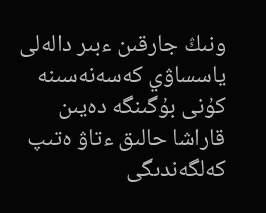ونىڭ جارقىن ءبىر دالەلى ياسساۋي كەسەنەسىنە كۇنى بۇگىنگە دەيىن قاراشا حالىق ءتاۋ ەتىپ كەلگەندىگى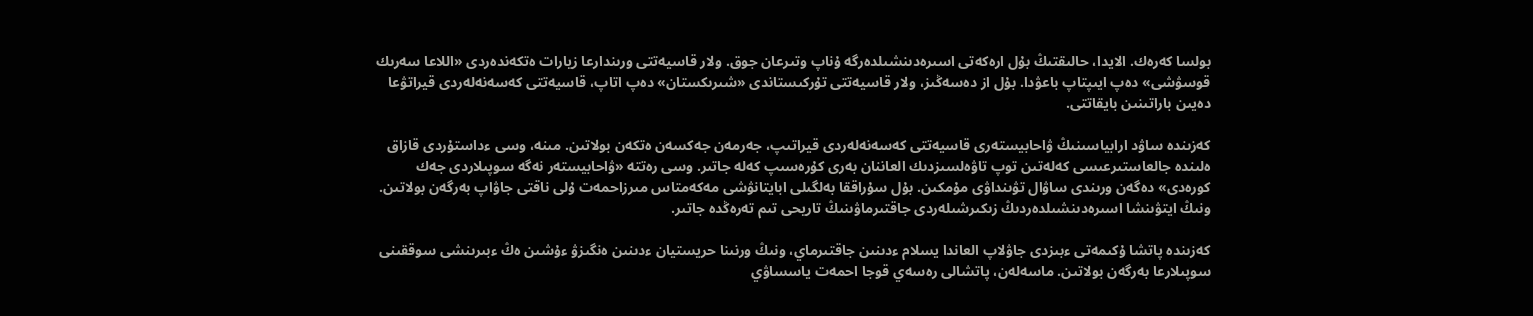بولسا كەرەك. الايدا، حالىقتىڭ بۇل ارەكەتى اسىرەدىنشىلدەرگە ۇناپ وتىرعان جوق. ولار قاسيەتتى ورىندارعا زيارات ەتكەندەردى «اللاعا سەرىك قوسۋشى» دەپ ايىپتاپ باعۋدا. بۇل از دەسەڭىز، ولار قاسيەتتى تۇركىستاندى «شىرىكستان» دەپ اتاپ، قاسيەتتى كەسەنەلەردى قيراتۋعا دەيىن باراتىنىن بايقاتتى.

كەزىندە ساۋد ارابياسىنىڭ ۋاحابيستەرى قاسيەتتى كەسەنەلەردى قيراتىپ، جەرمەن جەكسەن ەتكەن بولاتىن. مىنە، وسى ءداستۇردى قازاق ەلىندە جالعاستىرعىسى كەلەتىن توپ تاۋەلسىزدىك العاننان بەرى كۇرەسىپ كەلە جاتىر. وسى رەتتە «ۋاحابيستەر نەگە سوپىلاردى جەك كورەدى» دەگەن ورىندى ساۋال تۋىنداۋى مۇمكىن. بۇل سۇراققا بەلگىلى ابايتانۋشى مەكەمتاس مىرزاحمەت ۇلى ناقتى جاۋاپ بەرگەن بولاتىن. ونىڭ ايتۋىنشا اسىرەدىنشىلدەردىڭ زىكىرشىلەردى جاقتىرماۋىنىڭ تاريحى تىم تەرەڭدە جاتىر.

كەزىندە پاتشا ۇكىمەتى ءبىزدى جاۋلاپ العاندا يسلام ءدىنىن جاقتىرماي، ونىڭ ورنىنا حريستيان ءدىنىن ەنگىزۋ ءۇشىن ەڭ ءبىرىنشى سوققىنى سوپىلارعا بەرگەن بولاتىن. ماسەلەن، پاتشالى رەسەي قوجا احمەت ياسساۋي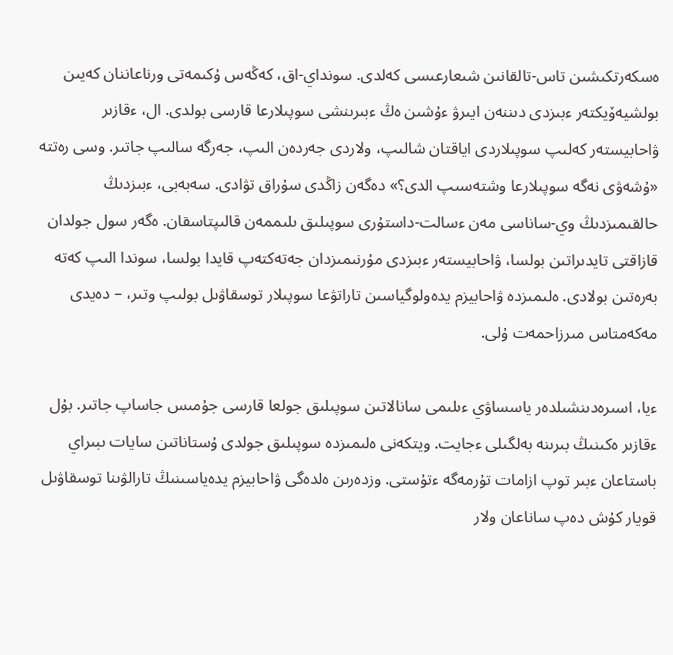ەسكەرتكىشىن تاس-تالقانىن شىعارعىسى كەلدى. سونداي-اق، كەڭەس ۇكىمەتى ورناعاننان كەيىن بولشيەۆيكتەر ءبىزدى دىننەن ايىرۋ ءۇشىن ەڭ ءبىرىنشى سوپىلارعا قارسى بولدى. ال، ءقازىر ۋاحابيستەر كەلىپ سوپىلاردى اياقتان شالىپ، ولاردى جەردەن الىپ، جەرگە سالىپ جاتىر. وسى رەتتە «ۇشەۋى نەگە سوپىلارعا وشتەسىپ الدى؟» دەگەن زاڭدى سۇراق تۋادى. سەبەبى، ءبىزدىڭ حالقىمىزدىڭ وي-ساناسى مەن ءسالت-داستۇرى سوپىلىق ىلىممەن قالىپتاسقان. ەگەر سول جولدان قازاقتى تايدىراتىن بولسا، ۋاحابيستەر ءبىزدى مۇرنىمىزدان جەتەكتەپ قايدا بولسا، سوندا الىپ كەتە بەرەتىن بولادى. ەلىمىزدە ۋاحابيزم يدەولوگياسىن تاراتۋعا سوپىلار توسقاۋىل بولىپ وتىر، – دەيدى مەكەمتاس مىرزاحمەت ۇلى.

ءيا، اسىرەدىنشىلدەر ياسساۋي ءىلىمى سانالاتىن سوپىلىق جولعا قارسى جۇمىس جاساپ جاتىر. بۇل ءقازىر ەكىنىڭ بىرىنە بەلگىلى ءجايت. ويتكەنى ەلىمىزدە سوپىلىق جولدى ۇستاناتىن سايات ىبىراي باستاعان ءبىر توپ ازامات تۇرمەگە ءتۇستى. وزدەرىن ەلدەگى ۋاحابيزم يدەياسىنىڭ تارالۋىنا توسقاۋىل قويار كۇش دەپ ساناعان ولار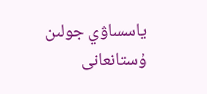ياسساۋي جولىن ۇستانعانى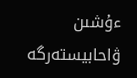ءۇشىن ۋاحابيستەرگە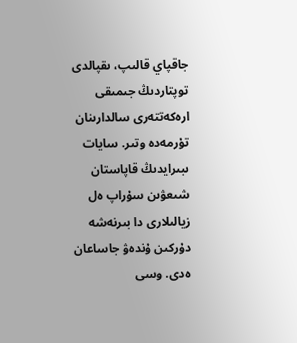جاقپاي قالىپ، ىقپالدى توپتاردىڭ جىمىقى ارەكەتتەرى سالدارىنان تۇرمەدە وتىر. سايات ىبىرايدىڭ قاپاستان شىعۋىن سۇراپ ەل زيالىلارى دا بىرنەشە دۇركىن ۇندەۋ جاساعان ەدى. وسى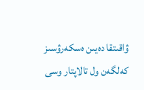ۋاقىتقا دەيىن ەسكەرۋسىز كەلگەن ول تالاپتار وسى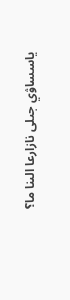ياسساۋي جىلى نازارعا الىنا ما؟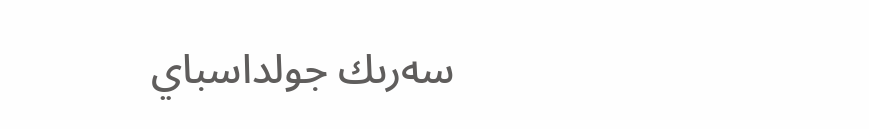سەرىك جولداسباي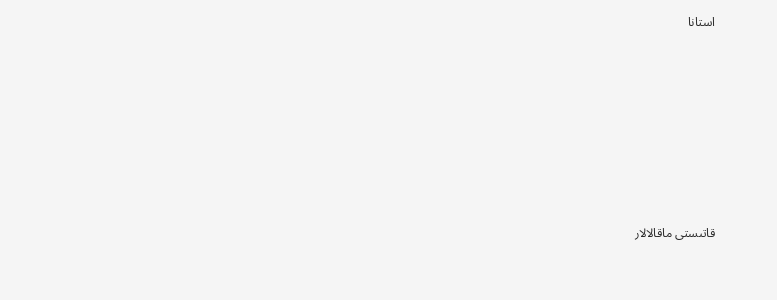استانا









قاتىستى ماقالالار